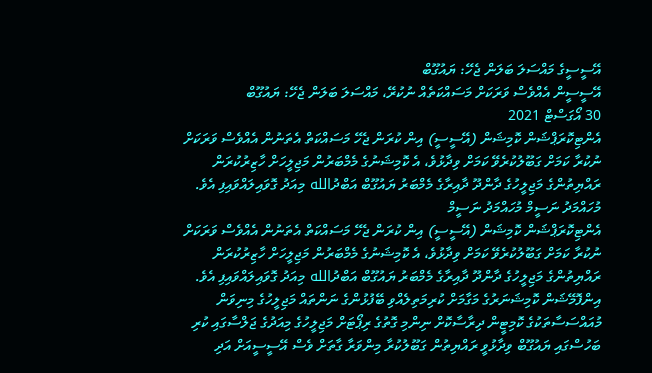އޭސީސީގެ މައްސަލަ ބަލަން ޖެހޭ: ޔައުގޫބް
އޭސީސީން އެއްވެސް ވަރަކަށް މަސައްކަތެއް ނުކުރޭ، މައްސަލަ ބަލަން ޖެހޭ: ޔައުގޫބް
30 އޯގަސްޓް 2021
އެންޓިކޮރަޕްޝަން ކޮމިޝަން (އޭސީސީ) އިން ކުރަން ޖެހޭ މަސައްކަތް އެތަނުން އެއްވެސް ވަރަކަށް ނުކުރާ ކަމަށް ގަބޫލުކުރެވޭ ކަމަށް ވިދާޅުވެ، އެ ކޮމިޝަނުގެ މެމްބަރުން މަޖިލީހަށް ހާޒިރުކުރަން ރައްޔިތުންގެ މަޖިލީހުގެ ދާންދޫ ދާއިރާގެ މެމްބަރު ޔައުގޫބް އަބްދުالله މިއަދު ގޮވައިލައްވައިފި އެވެ.
މުހައްމަދު ނަސީމް މުހައްމަދު ނަސީމް
އެންޓިކޮރަޕްޝަން ކޮމިޝަން (އޭސީސީ) އިން ކުރަން ޖެހޭ މަސައްކަތް އެތަނުން އެއްވެސް ވަރަކަށް ނުކުރާ ކަމަށް ގަބޫލުކުރެވޭ ކަމަށް ވިދާޅުވެ، އެ ކޮމިޝަނުގެ މެމްބަރުން މަޖިލީހަށް ހާޒިރުކުރަން ރައްޔިތުންގެ މަޖިލީހުގެ ދާންދޫ ދާއިރާގެ މެމްބަރު ޔައުގޫބް އަބްދުالله މިއަދު ގޮވައިލައްވައިފި އެވެ.
އިންފޮމޭޝަން ކޮމިޝަނަރުގެ މަގާމަށް ކުރިމަތިލެއްވި ބޭފުޅުންގެ ނަންތައް މަޖިލީހުގެ މިނިވަން މުއައްސަސާތަކުގެ ކޮމިޓީން ދިރާސާކޮށް ނިންމި ގޮތުގެ ރިޕޯޓަށް މަޖިލީހުގެ މިއަދުގެ ޖަލްސާގައި ކުރި ބަހުސްގައި ޔައުގޫބް ވިދާޅުވީ ރައްޔިތުން ގަބޫލުކުރާ މިންވަރާ ގާތަށް ވެސް އޭސީސީއަށް އަދި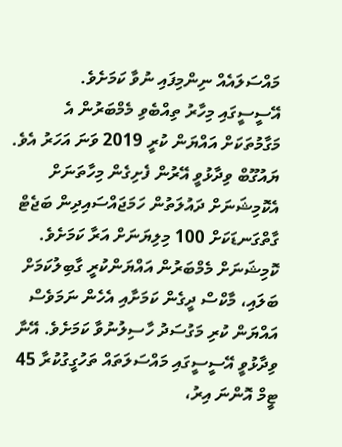މައްސަލައެއް ނިންމިފައި ނުވާ ކަމަށެވެ.
އޭސީސީގައި މިހާރު ތިއްބެވި މެމްބަރުން އެ މަގާމުތަކަށް އައްޔަން ކުރީ 2019 ވަނަ އަހަރު އެވެ. ޔައުގޫބް ވިދާޅުވީ އޭރުން ފެށިގެން މިހާތަނަށް އެކޮމިޝަނަށް ދައުލަތުން ހަމަޖައްސައިދިން ބަޖެޓް ގާތްގަނޑަކަށް 100 މިލިޔަނަށް އަރާ ކަމަށެވެ. ކޮމިޝަނަށް މެމްބަރުން އައްޔަންކުރީ ގާބިލުކަމަށް ބަލައި، މާކްސް ދީގެން ކަމަށާއި އެހެން ނަމަވެސް އައްޔަން ކުރި މަގުސަދު ހާސިލުނުވާ ކަމަށެވެ. އޭނާ ވިދާޅުވީ އޭސީސީގައި މައްސަލަތައް ތަހުގީގުކުރާ 45 ޓީމް އޮންނަ އިރު،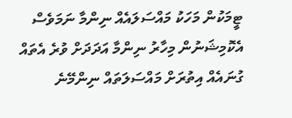ޓީމަކުން މަހަކު މައްސަލައެއް ނިންމާ ނަމަވެސް އެކޮމިޝަނުން މިހާރު ނިންމާ އަދަދަށް ވުރެ އެތައް ގުނައެއް އިތުރަށް މައްސަލަތައް ނިންމޭނެ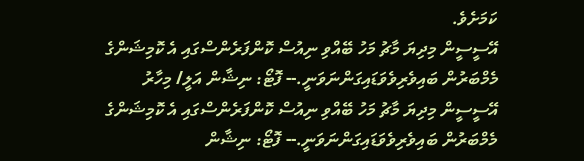ކަމަށެވެ.
އޭސީސީން މިދިޔަ މާޗު މަހު ބޭއްވި ނިއުސް ކޮންފަރެންސްގައި އެ ކޮމިޝަންގެ މެމްބަރުން ބައިވެރިވެވަޑައިގަންނަވަނީ.-- ފޮޓޯ: ނިޝާން އަލީ/ މިހާރު
އޭސީސީން މިދިޔަ މާޗު މަހު ބޭއްވި ނިއުސް ކޮންފަރެންސްގައި އެ ކޮމިޝަންގެ މެމްބަރުން ބައިވެރިވެވަޑައިގަންނަވަނީ.-- ފޮޓޯ: ނިޝާން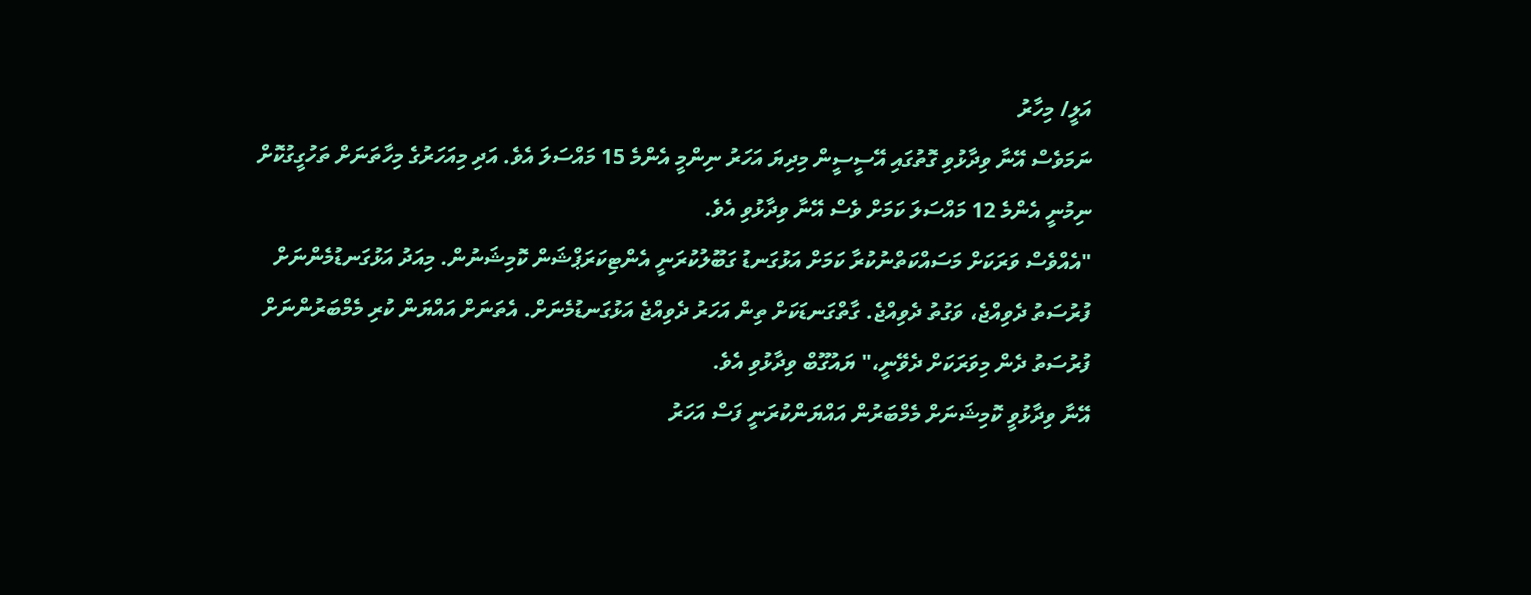އަލީ/ މިހާރު
ނަމަވެސް އޭނާ ވިދާޅުވި ގޮތުގައި އޭސީސީން މިދިޔަ އަހަރު ނިންމީ އެންމެ 15 މައްސަލަ އެވެ. އަދި މިއަހަރުގެ މިހާތަނަށް ތަހުގީގުކޮށް ނިމުނީ އެންމެ 12 މައްސަލަ ކަމަށް ވެސް އޭނާ ވިދާޅުވި އެވެ.
"އެއްވެސް ވަރަކަށް މަސައްކަތްނުކުރާ ކަމަށް އަޅުގަނޑު ގަބޫލުކުރަނީ އެންޓިކަރަޕްޝަން ކޮމިޝަނުން. މިއަދު އަޅުގަނޑުމެންނަށް ފުރުސަތު ދެވިއްޖެ، ވަގުތު ދެވިއްޖެ. ގާތްގަނޑަކަށް ތިން އަހަރު ދެވިއްޖެ އަޅުގަނޑުމެނަށް. އެތަނަށް އައްޔަން ކުރި މެމްބަރުންނަށް ފުރުސަތު ދެން މިވަރަކަށް ދެވޭނީ،" ޔައުގޫބް ވިދާޅުވި އެވެ.
އޭނާ ވިދާޅުވީ ކޮމިޝަނަށް މެމްބަރުން އައްޔަންކުރަނީ ފަސް އަހަރު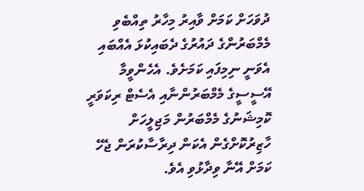ދުވަހަށް ކަމަށް ވާއިރު މިހާރު ތިއްބެވި މެމްބަރުންގެ ދައުރުގެ ދެބައިކުޅަ އެއްބައި އެވަނީ ނިމިފައި ކަމަށެވެ. އެހެންވީމާ އޭސީސީގެ މެމްބަރުންނާއި އެސެޓް ރިކަވަރީ ކޮމިޝަނުގެ މެމްބަރުން މަޖިލީހަށް ހާޒިރުކޮށްގެން އެކަން ދިރާސާކުރަން ޖެހޭ ކަމަށް އޭނާ ވިދާޅުވި އެވެ.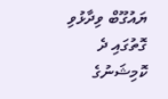ޔައުގޫބް ވިދާޅުވި ގޮތުގައި ދެ ކޮމިޝަނުގެ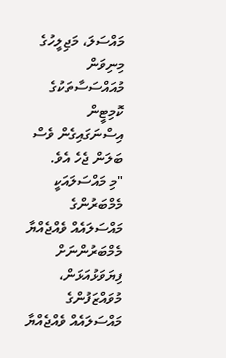މައްސަލަ، މަޖިލީހުގެ މިނިވަން މުއައްސަސާތަކުގެ ކޮމިޓީން އިސްނަގައިގެން ވެސް ބަލަން ޖެހެ އެވެ.
"މި މައްސަލައަކީ މެމްބަރުންގެ މައްސަލައެއް ވެއްޖެއްޔާ މެމްބަރުންނަށް ފިޔަވަޅުއަޅަން، މުވައްޒަފުންގެ މައްސަލައެއް ވެއްޖެއްޔާ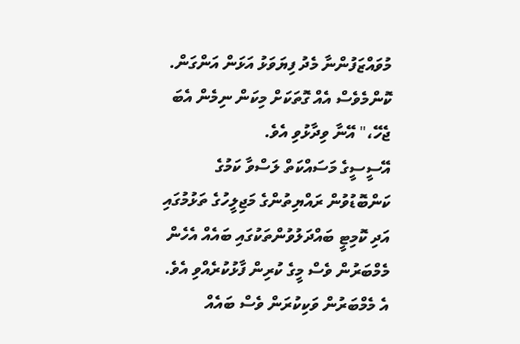މުވައްޒަފުންނާ މެދު ފިޔަވަޅު އަޅަން އަންގަން. ކޮންމެވެސް އެއް ގޮތަކަށް މިކަން ނިމެން އެބަ ޖެހޭ،" އޭނާ ވިދާޅުވި އެވެ.
އޭސީސީގެ މަސައްކަތް ލަސްވާ ކަމުގެ ކަންބޮޑުވުން ރައްޔިތުންގެ މަޖިލީހުގެ ތަޅުމުގައި އަދި ކޮމިޓީ ބައްދަލުވުންތަކުގައި ބައެއް އެހެން މެމްބަރުން ވެސް މީގެ ކުރިން ފާޅުކުރެއްވި އެވެ. އެ މެމްބަރުން ވަކިކުރަން ވެސް ބައެއް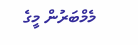މެމްބަރުން މީގެ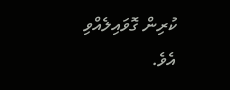ކުރިން ގޮވައިލެއްވި އެވެ.